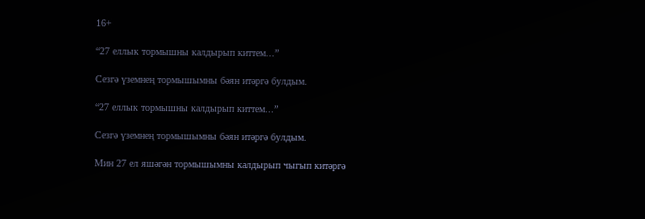16+

“27 еллык тормышны калдырып киттем...”

Сезгә үземнең тормышымны бәян итәргә булдым.

“27 еллык тормышны калдырып киттем...”

Сезгә үземнең тормышымны бәян итәргә булдым.

Мин 27 ел яшәгән тормышымны калдырып чыгып китәргә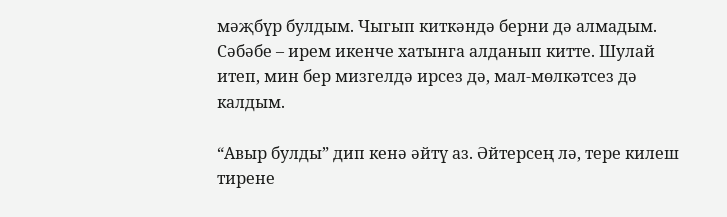мәҗбүр булдым. Чыгып киткәндә берни дә алмадым. Сәбәбе – ирем икенче хатынга алданып китте. Шулай итеп, мин бер мизгелдә ирсез дә, мал-мөлкәтсез дә калдым.

“Авыр булды” дип кенә әйтү аз. Әйтерсең лә, тере килеш тирене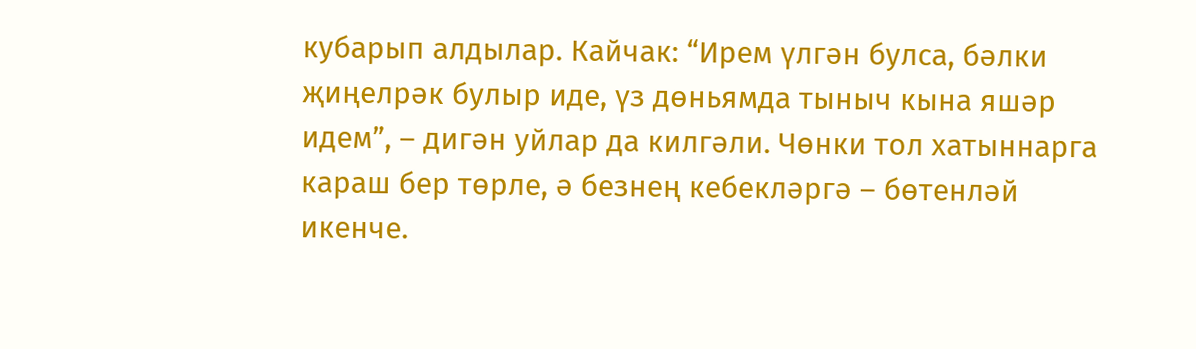кубарып алдылар. Кайчак: “Ирем үлгән булса, бәлки җиңелрәк булыр иде, үз дөньямда тыныч кына яшәр идем”, – дигән уйлар да килгәли. Чөнки тол хатыннарга караш бер төрле, ә безнең кебекләргә – бөтенләй икенче.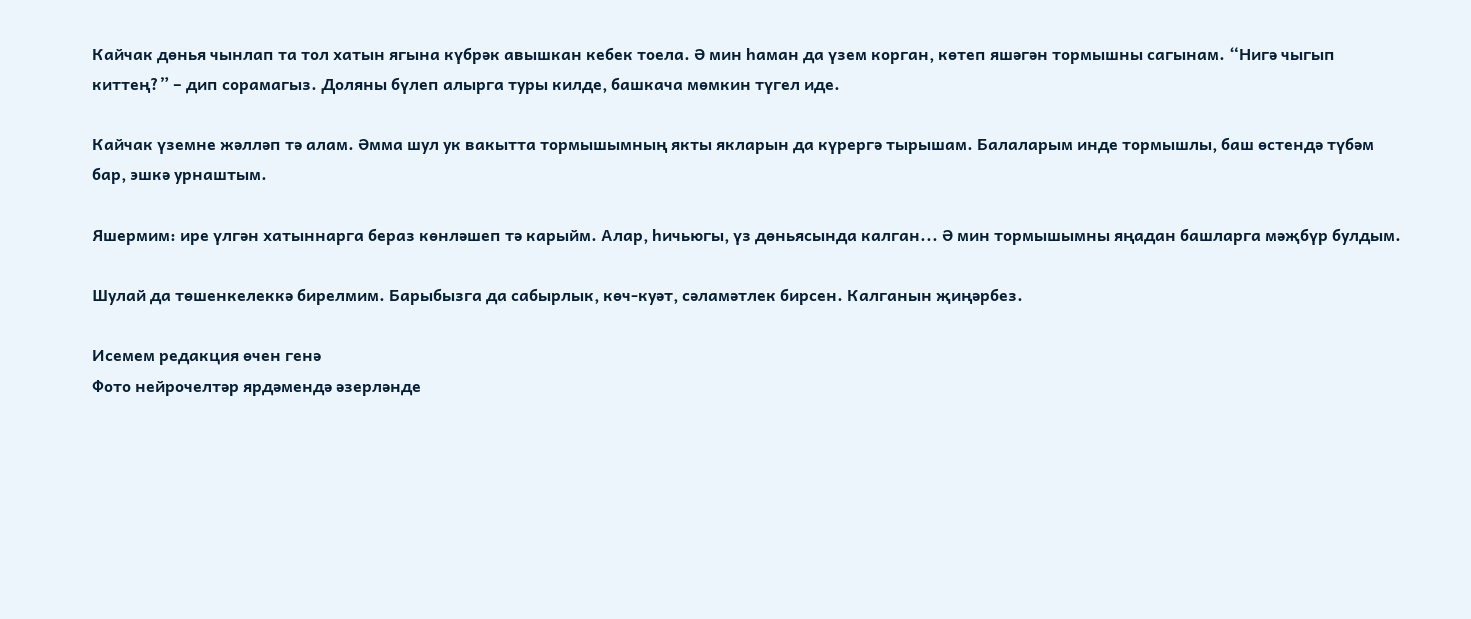Кайчак дөнья чынлап та тол хатын ягына күбрәк авышкан кебек тоела. Ә мин һаман да үзем корган, көтеп яшәгән тормышны сагынам. “Нигә чыгып киттең?” – дип сорамагыз. Доляны бүлеп алырга туры килде, башкача мөмкин түгел иде.

Кайчак үземне жәлләп тә алам. Әмма шул ук вакытта тормышымның якты якларын да күрергә тырышам. Балаларым инде тормышлы, баш өстендә түбәм бар, эшкә урнаштым.

Яшермим: ире үлгән хатыннарга бераз көнләшеп тә карыйм. Алар, һичьюгы, үз дөньясында калган... Ә мин тормышымны яңадан башларга мәҗбүр булдым.

Шулай да төшенкелеккә бирелмим. Барыбызга да сабырлык, көч-куәт, сәламәтлек бирсен. Калганын җиңәрбез.

Исемем редакция өчен генә
Фото нейрочелтәр ярдәмендә әзерләнде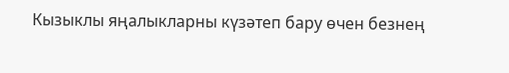Кызыклы яңалыкларны күзәтеп бару өчен безнең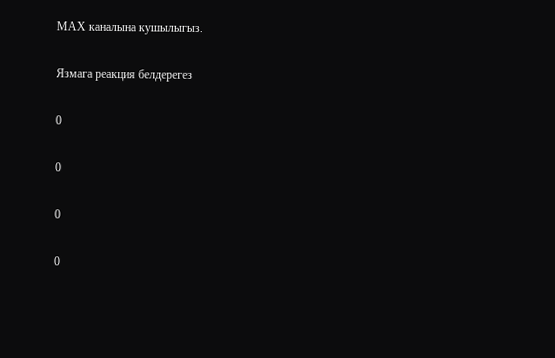МАХ каналына кушылыгыз.

Язмага реакция белдерегез

0

0

0

0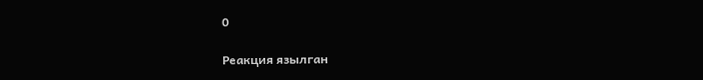0

Реакция язылган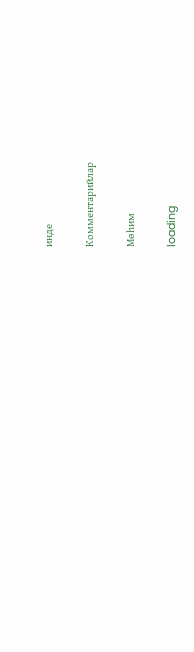инде

Комментарийлар

Мөһим

loading